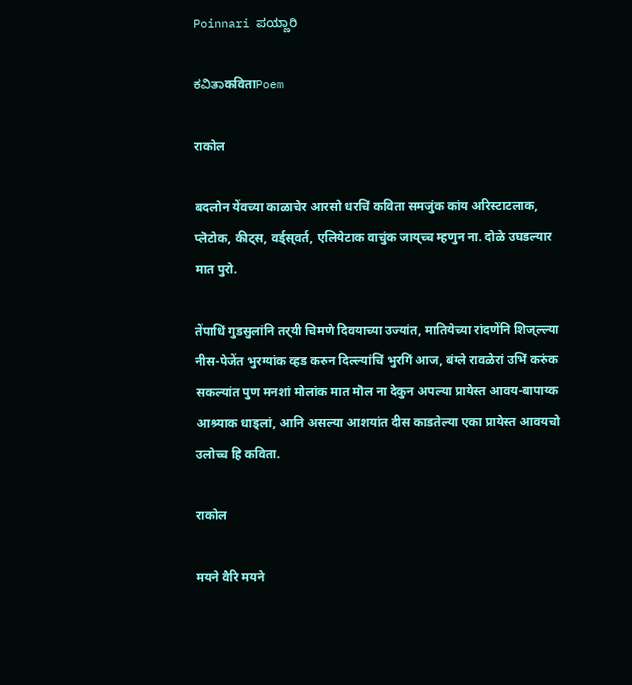Poinnari ಪಯ್ಣಾರಿ

ಕವಿತಾकविताPoem

राकोल

बदलोन येंवच्या काळाचेर आरसो धरचिं कविता समजुंक कांय अरिस्टाटलाक, प्लॆटोक, कीट्स, वर्ड्स्‌वर्त, एलियेटाक वाचुंक जाय्‌च्च म्हणुन ना. दोळे उघडल्यार मात पुरो.

तेंपाधिं गुडसुलांनि तर्‌यी चिमणे दिवयाच्या उज्यांत, मातियेच्या रांदणेंनि शिज्‌ल्ल्या नीस-पेजेंत भुरग्यांक व्हड करुन दिल्ल्यांचिं भुरगिं आज, बंग्ले रावळेरां उभिं करुंक सकल्यांत पुण मनशां मोलांक मात मॊल ना देकुन अपल्या प्रायेस्त आवय-बापाय्क आश्र्याक धाड्लां, आनि असल्या आशयांत दीस काडतेल्या एका प्रायेस्त आवयचो उलोच्च हि कविता.

राकोल

मयने वैरि मयने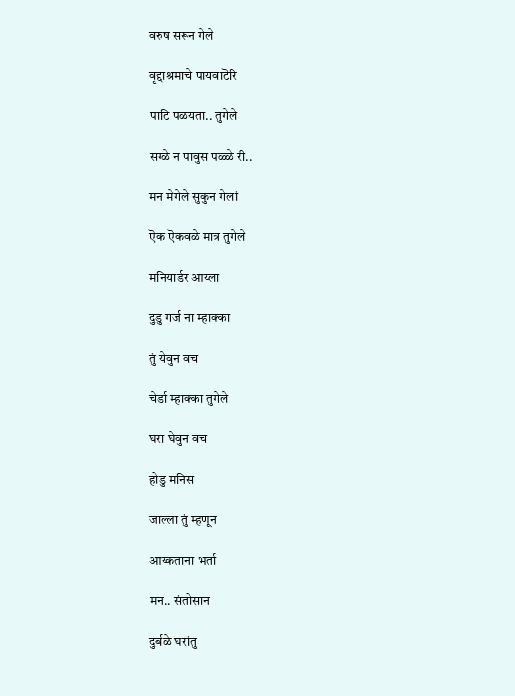वरुष सरून गेले

वृद्दाश्रमाचे पायवाटॆरि

पाटि पळयता.. तुगेले

सग्ळे न पावुस पळ्ळे री..

मन मेगेले सुकुन गेलां

ऎक ऎकवळे मात्र तुगेले

मनियार्डर आय्ला

दुडु गर्ज ना म्हाक्का

तुं येवुन वच

चेर्डा म्हाक्का तुगेले

घरा घेवुन वच

होडु मनिस

जाल्ला तुं म्हणून

आय्कताना भर्ता

मन.. संतोसान

दुर्बळे घरांतु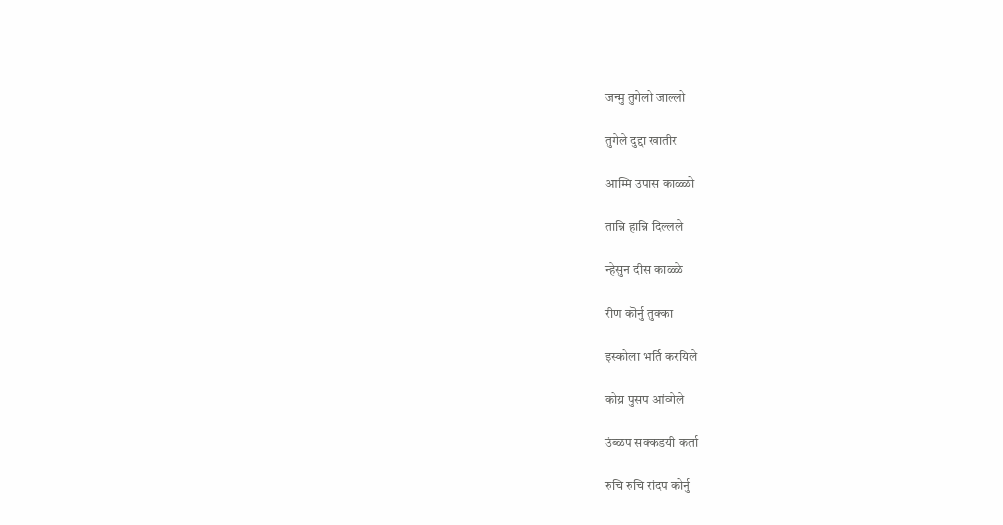जन्मु तुगेलो जाल्लो

तुगेले दुद्दा खातीर

आम्मि उपास काळ्ळो

तान्नि हान्नि दिल्लले

न्हेसुन दीस काळ्ळे

रीण कॊर्नु तुक्का

इस्कोला भर्ति करयिले

कोय्र पुसप आंव्गेले

उंब्ळप सक्कडयी कर्ता

रुचि रुचि रांदप कोर्नु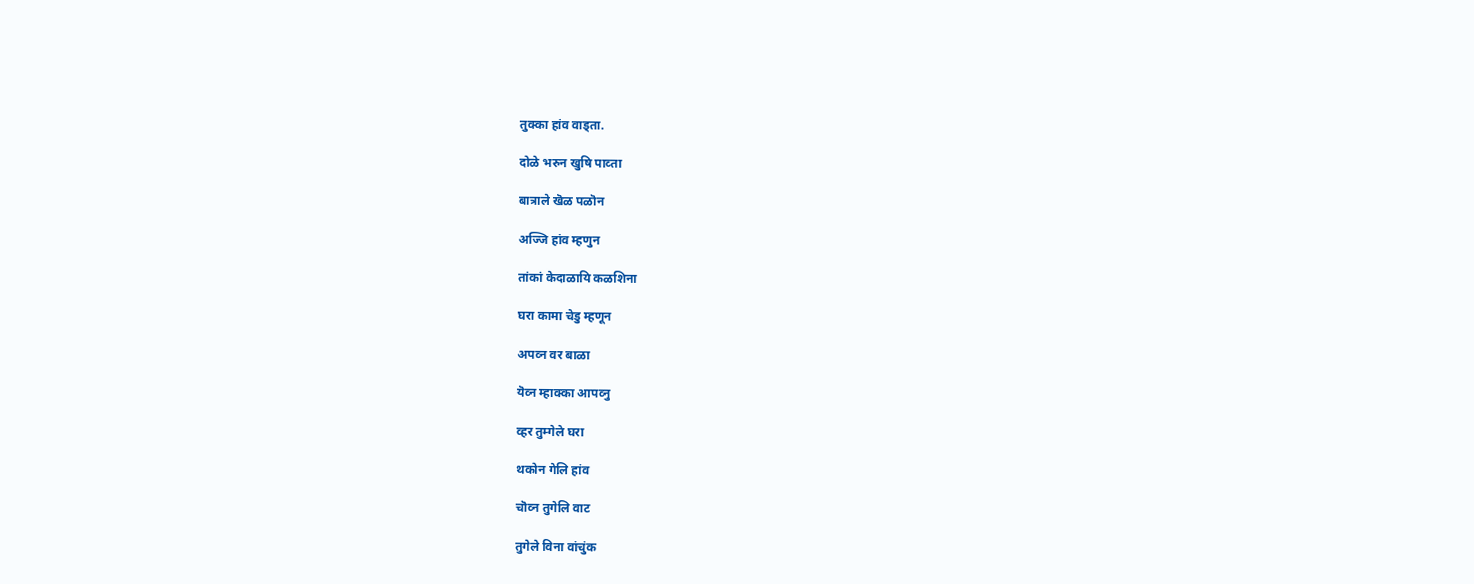तुक्का हांव वाड्ता.

दोळे भरुन खुषि पाव्ता

बात्राले खॆळ पळॊन

अज्जि हांव म्हणुन

तांकां केदाळायि कळशिना

घरा कामा चेडु म्हणून

अपव्न वर बाळा

यॆव्न म्हाक्का आपव्नु

व्हर तुम्गेले घरा

थकोन गेलि हांव

चॊव्न तुगेलि वाट

तुगेले विना वांचुंक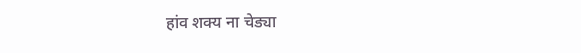हांव शक्य ना चेड्या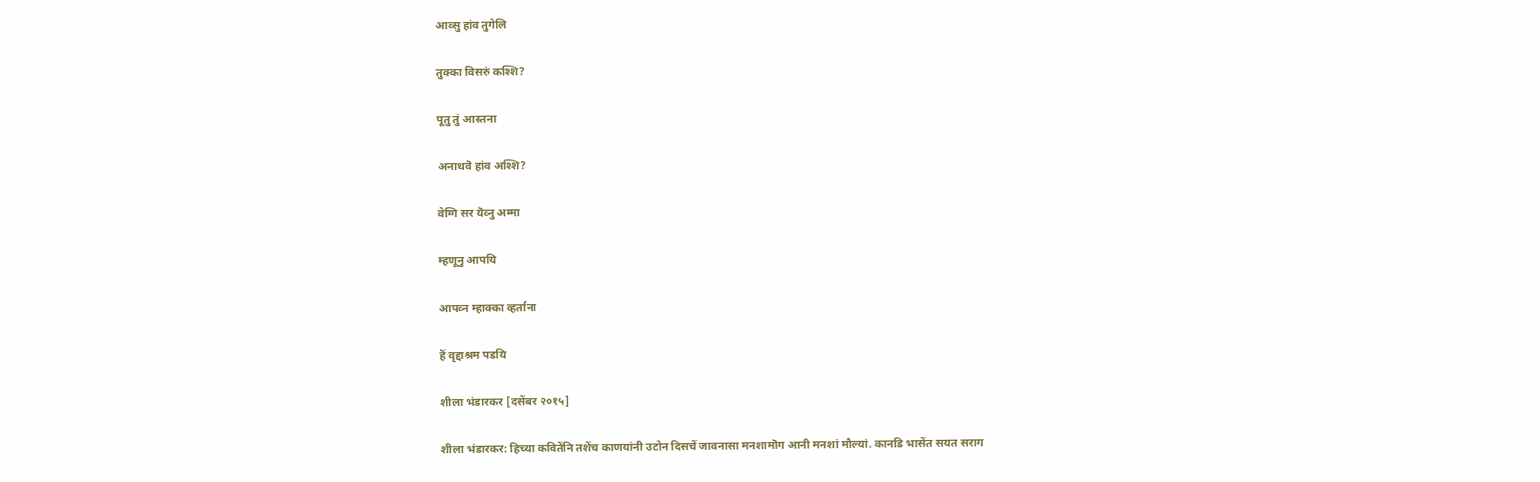आव्सु हांव तुगेलि

तुक्का विसरुं कश्शि?

पूतु तुं आस्तना

अनाथवॆ हांव अश्शि?

वेग्गि सर यॆव्नु अम्मा

म्हणूनु आपयि

आपव्न म्हाक्का व्हर्ताना

हॆं वृद्दाश्रम पडयि

शीला भंडारकर [दसेंबर २०१५]

शीला भंडारकर: हिच्या कवितेंनि तशेंच काणयांनी उटोन दिसचें जावनासा मनशामॊग आनी मनशां मौल्यां. कानडि भासेंत सयत सराग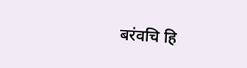बरंवचि हि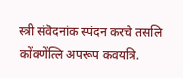स्त्री संवॆदनांक स्पंदन करचे तसलि कोंक्णेंत्लि अपरूप कवयत्रि.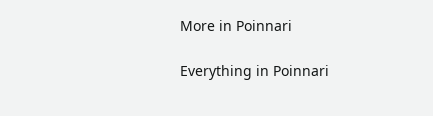More in Poinnari

Everything in Poinnari